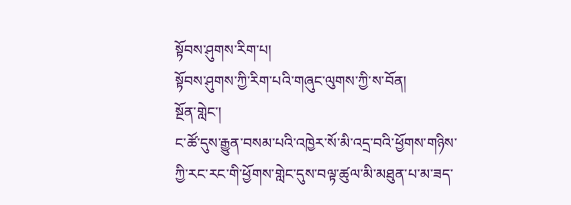སྟོབས་ཤུགས་རིག་པ།
སྟོབས་ཤུགས་ཀྱི་རིག་པའི་གཞུང་ལུགས་ཀྱི་ས་བོན།
སྔོན་གླེང་།
ང་ཚོ་དུས་རྒྱུན་བསམ་པའི་འཁྱེར་སོ་མི་འདྲ་བའི་ཕྱོགས་གཉིས་ཀྱི་རང་རང་གི་ཕྱོགས་གླེང་དུས་བལྟ་ཚུལ་མི་མཐུན་པ་མ་ཟད་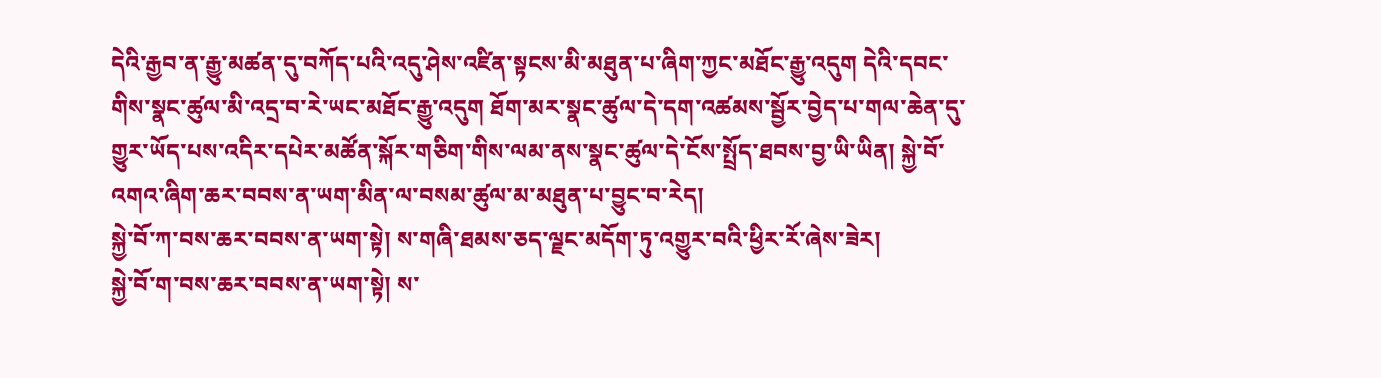དེའི་རྒྱབ་ན་རྒྱུ་མཚན་དུ་བཀོད་པའི་འདུ་ཤེས་འཛིན་སྟངས་མི་མཐུན་པ་ཞིག་ཀྱང་མཐོང་རྒྱུ་འདུག དེའི་དབང་གིས་སྣང་ཚུལ་མི་འདྲ་བ་རེ་ཡང་མཐོང་རྒྱུ་འདུག ཐོག་མར་སྣང་ཚུལ་དེ་དག་འཚམས་སྦྱོར་བྱེད་པ་གལ་ཆེན་དུ་གྱུར་ཡོད་པས་འདིར་དཔེར་མཚོན་སྐོར་གཅིག་གིས་ལམ་ནས་སྣང་ཚུལ་དེ་ངོས་སྤྲོད་ཐབས་བྱ་ཡི་ཡིན། སྐྱེ་བོ་འགའ་ཞིག་ཆར་བབས་ན་ཡག་མིན་ལ་བསམ་ཚུལ་མ་མཐུན་པ་བྱུང་བ་རེད།
སྐྱེ་བོ་ཀ་བས་ཆར་བབས་ན་ཡག་སྟེ། ས་གཞི་ཐམས་ཅད་ལྗང་མདོག་ཏུ་འགྱུར་བའི་ཕྱིར་རོ་ཞེས་ཟེར།
སྐྱེ་བོ་ག་བས་ཆར་བབས་ན་ཡག་སྟེ། ས་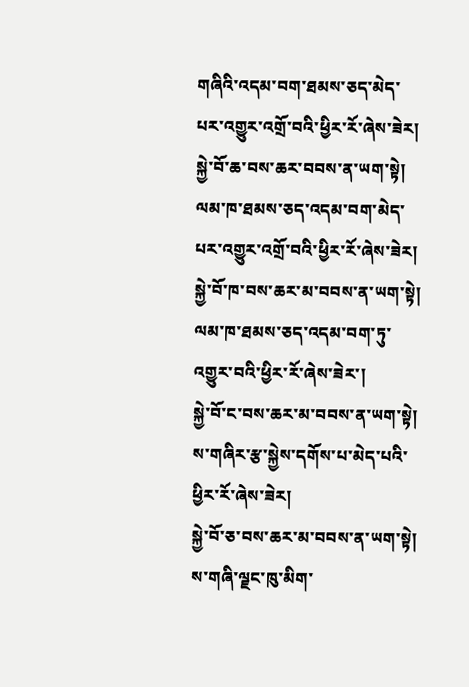གཞིའི་འདམ་བག་ཐམས་ཅད་མེད་པར་འགྱུར་འགྲོ་བའི་ཕྱིར་རོ་ཞེས་ཟེར།
སྐྱེ་བོ་ཆ་བས་ཆར་བབས་ན་ཡག་སྟེ། ལམ་ཁ་ཐམས་ཅད་འདམ་བག་མེད་པར་འགྱུར་འགྲོ་བའི་ཕྱིར་རོ་ཞེས་ཟེར།
སྐྱེ་བོ་ཁ་བས་ཆར་མ་བབས་ན་ཡག་སྟེ། ལམ་ཁ་ཐམས་ཅད་འདམ་བག་ཏུ་འགྱུར་བའི་ཕྱིར་རོ་ཞེས་ཟེར་།
སྐྱེ་བོ་ང་བས་ཆར་མ་བབས་ན་ཡག་སྟེ། ས་གཞིར་རྩ་སྐྱེས་དགོས་པ་མེད་པའི་ཕྱིར་རོ་ཞེས་ཟེར།
སྐྱེ་བོ་ཅ་བས་ཆར་མ་བབས་ན་ཡག་སྟེ། ས་གཞི་ལྗང་ཁུ་མིག་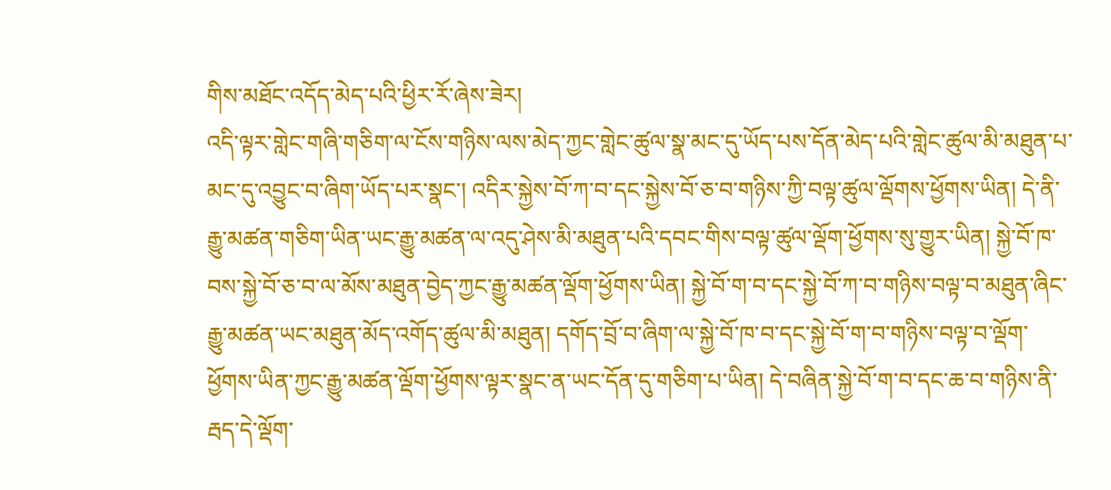གིས་མཐོང་འདོད་མེད་པའི་ཕྱིར་རོ་ཞེས་ཟེར།
འདི་ལྟར་གླེང་གཞི་གཅིག་ལ་ངོས་གཉིས་ལས་མེད་ཀྱང་གླེང་ཚུལ་སྣ་མང་དུ་ཡོད་པས་དོན་མེད་པའི་གླེང་ཚུལ་མི་མཐུན་པ་མང་དུ་འབྱུང་བ་ཞིག་ཡོད་པར་སྣང་། འདིར་སྐྱེས་བོ་ཀ་བ་དང་སྐྱེས་བོ་ཅ་བ་གཉིས་ཀྱི་བལྟ་ཚུལ་ལྡོགས་ཕྱོགས་ཡིན། དེ་ནི་རྒྱུ་མཚན་གཅིག་ཡིན་ཡང་རྒྱུ་མཚན་ལ་འདུ་ཤེས་མི་མཐུན་པའི་དབང་གིས་བལྟ་ཚུལ་ལྡོག་ཕྱོགས་སུ་གྱུར་ཡིན། སྐྱེ་བོ་ཁ་བས་སྐྱེ་བོ་ཅ་བ་ལ་མོས་མཐུན་བྱེད་ཀྱང་རྒྱུ་མཚན་ལྡོག་ཕྱོགས་ཡིན། སྐྱེ་བོ་ག་བ་དང་སྐྱེ་བོ་ཀ་བ་གཉིས་བལྟ་བ་མཐུན་ཞིང་རྒྱུ་མཚན་ཡང་མཐུན་མོད་འགོད་ཚུལ་མི་མཐུན། དགོད་བྲོ་བ་ཞིག་ལ་སྐྱེ་བོ་ཁ་བ་དང་སྐྱེ་བོ་ག་བ་གཉིས་བལྟ་བ་ལྡོག་ཕྱོགས་ཡིན་ཀྱང་རྒྱུ་མཚན་ལྡོག་ཕྱོགས་ལྟར་སྣང་ན་ཡང་དོན་དུ་གཅིག་པ་ཡིན། དེ་བཞིན་སྐྱེ་བོ་ག་བ་དང་ཆ་བ་གཉིས་ནི་རྦད་དེ་ལྡོག་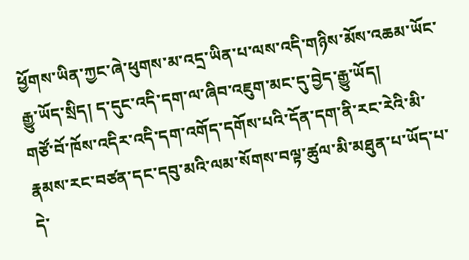ཕྱོགས་ཡིན་ཀྱང་ཞེ་ཕུགས་མ་འདྲ་ཡིན་པ་ལས་འདི་གཉིས་མོས་འཆམ་ཡོང་རྒྱུ་ཡོད་སྲིད། ད་དུང་འདི་དག་ལ་ཞིབ་འཇུག་མང་དུ་བྱེད་རྒྱུ་ཡོད།
གཙོ་བོ་ཁོས་འདིར་འདི་དག་འགོད་དགོས་པའི་དོན་དག་ནི་རང་རེའི་མི་རྣམས་རང་བཙན་དང་དབུ་མའི་ལམ་སོགས་བལྟ་ཚུལ་མི་མཐུན་པ་ཡོད་པ་དེ་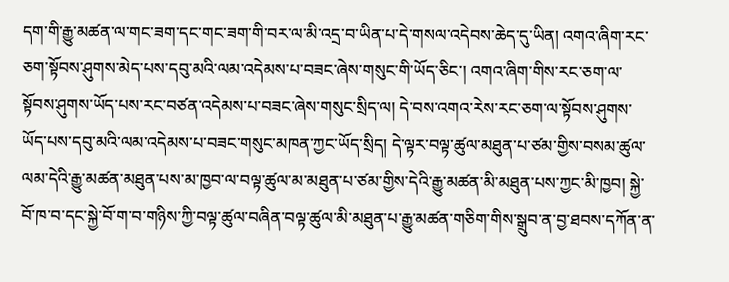དག་གི་རྒྱུ་མཚན་ལ་གང་ཟག་དང་གང་ཟག་གི་བར་ལ་མི་འདྲ་བ་ཡིན་པ་དེ་གསལ་འདེབས་ཆེད་དུ་ཡིན། འགའ་ཞིག་རང་ཅག་སྟོབས་ཤུགས་མེད་པས་དབུ་མའི་ལམ་འདེམས་པ་བཟང་ཞེས་གསུང་གི་ཡོད་ཅིང་། འགའ་ཞིག་གིས་རང་ཅག་ལ་སྟོབས་ཤུགས་ཡོད་པས་རང་བཙན་འདེམས་པ་བཟང་ཞེས་གསུང་སྲིད་ལ། དེ་བས་འགའ་རེས་རང་ཅག་ལ་སྟོབས་ཤུགས་ཡོད་པས་དབུ་མའི་ལམ་འདེམས་པ་བཟང་གསུང་མཁན་ཀྱང་ཡོད་སྲིད། དེ་ལྟར་བལྟ་ཚུལ་མཐུན་པ་ཙམ་གྱིས་བསམ་ཚུལ་ལམ་དེའི་རྒྱུ་མཚན་མཐུན་པས་མ་ཁྱབ་ལ་བལྟ་ཚུལ་མ་མཐུན་པ་ཙམ་གྱིས་དེའི་རྒྱུ་མཚན་མི་མཐུན་པས་ཀྱང་མི་ཁྱབ། སྐྱེ་བོ་ཁ་བ་དང་སྐྱེ་བོ་ག་བ་གཉིས་ཀྱི་བལྟ་ཚུལ་བཞིན་བལྟ་ཚུལ་མི་མཐུན་པ་རྒྱུ་མཚན་གཅིག་གིས་སྒྲུབ་ན་བྱ་ཐབས་དཀོན་ན་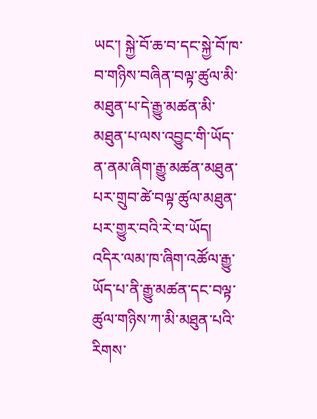ཡང་། སྐྱེ་བོ་ཆ་བ་དང་སྐྱེ་བོ་ཁ་བ་གཉིས་བཞིན་བལྟ་ཚུལ་མི་མཐུན་པ་དེ་རྒྱུ་མཚན་མི་མཐུན་པ་ལས་འབྱུང་གི་ཡོད་ན་ནམ་ཞིག་རྒྱུ་མཚན་མཐུན་པར་གྲུབ་ཚེ་བལྟ་ཚུལ་མཐུན་པར་གྱུར་བའི་རེ་བ་ཡོད།
འདིར་ལམ་ཁ་ཞིག་འཚོལ་རྒྱུ་ཡོད་པ་ནི་རྒྱུ་མཚན་དང་བལྟ་ཚུལ་གཉིས་ཀ་མི་མཐུན་པའི་རིགས་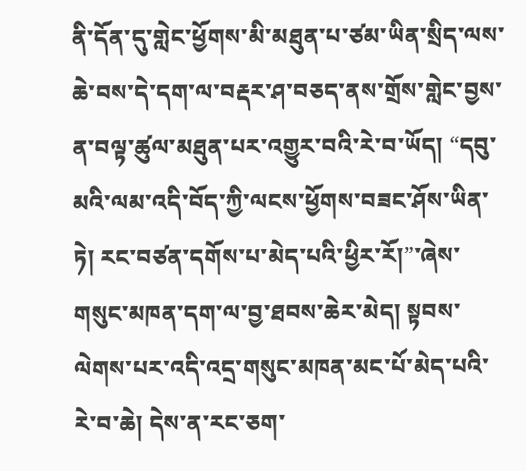ནི་དོན་དུ་གླེང་ཕྱོགས་མི་མཐུན་པ་ཙམ་ཡིན་སྲིད་ལས་ཆེ་བས་དེ་དག་ལ་བརྡར་ཤ་བཅད་ནས་གྲོས་གླེང་བྱས་ན་བལྟ་ཚུལ་མཐུན་པར་འགྱུར་བའི་རེ་བ་ཡོད། “དབུ་མའི་ལམ་འདི་བོད་ཀྱི་ལངས་ཕྱོགས་བཟང་ཤོས་ཡིན་ཏེ། རང་བཙན་དགོས་པ་མེད་པའི་ཕྱིར་རོ།”་ཞེས་གསུང་མཁན་དག་ལ་བྱ་ཐབས་ཆེར་མེད། སྟབས་ལེགས་པར་འདི་འདྲ་གསུང་མཁན་མང་པོ་མེད་པའི་རེ་བ་ཆེ། དེས་ན་རང་ཅག་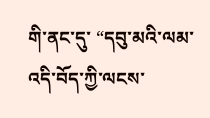གི་ནང་དུ་ “དབུ་མའི་ལམ་འདི་བོད་ཀྱི་ལངས་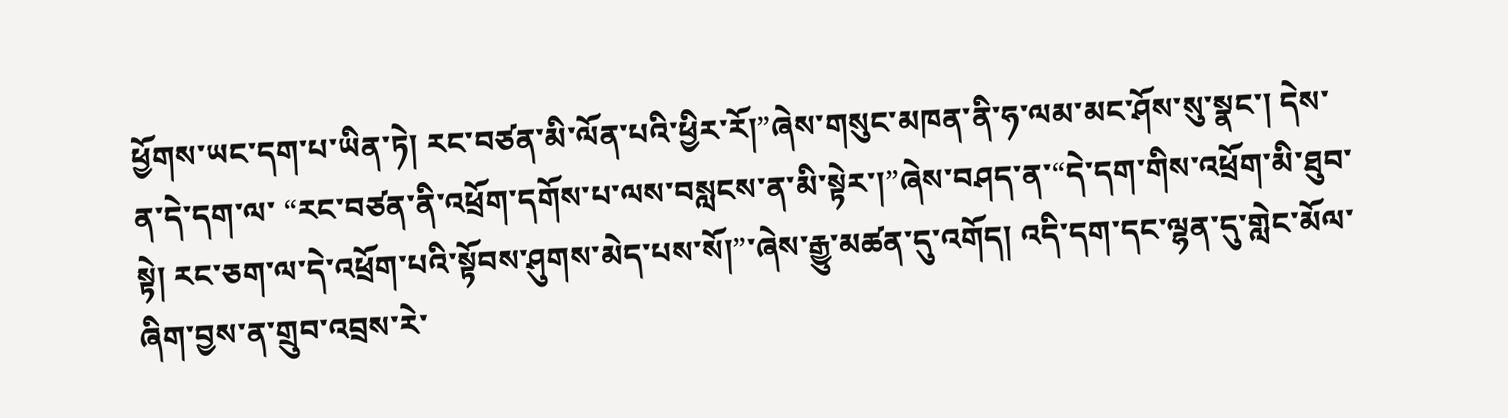ཕྱོགས་ཡང་དག་པ་ཡིན་ཏེ། རང་བཙན་མི་ལོན་པའི་ཕྱིར་རོ།”ཞེས་གསུང་མཁན་ནི་ཧ་ལམ་མང་ཤོས་སུ་སྣང་། དེས་ན་དེ་དག་ལ་ “རང་བཙན་ནི་འཕྲོག་དགོས་པ་ལས་བསླངས་ན་མི་སྟེར་།”ཞེས་བཤད་ན་“དེ་དག་གིས་འཕྲོག་མི་ཐུབ་སྟེ། རང་ཅག་ལ་དེ་འཕྲོག་པའི་སྟོབས་ཤུགས་མེད་པས་སོ།”་ཞེས་རྒྱུ་མཚན་དུ་འགོད། འདི་དག་དང་ལྷན་དུ་གླེང་མོལ་ཞིག་བྱས་ན་གྲུབ་འབྲས་རེ་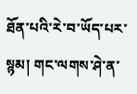ཐོན་པའི་རེ་བ་ཡོད་པར་སྙམ། གང་ལགས་ཤེ་ན་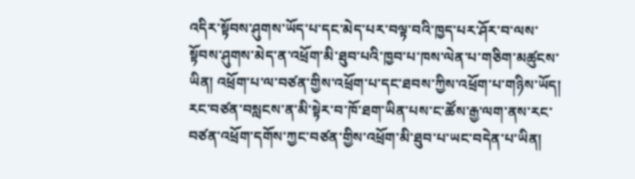འདིར་སྟོབས་ཤུགས་ཡོད་པ་དང་མེད་པར་བལྟ་བའི་ཁྱད་པར་ཤོར་བ་ལས་སྟོབས་ཤུགས་མེད་ན་འཕྲོག་མི་ཐུབ་པའི་ཁྱབ་པ་ཁས་ལེན་པ་གཅིག་མཚུངས་ཡིན། འཕྲོག་པ་ལ་བཙན་གྱིས་འཕྲོག་པ་དང་ཐབས་ཀྱིས་འཕྲོག་པ་གཉིས་ཡོད། རང་བཙན་བསླངས་ན་མི་སྟེར་བ་ཁོ་ཐག་ཡིན་པས་ང་ཚོས་རྒྱ་ལག་ནས་རང་བཙན་འཕྲོག་དགོས་ཀྱང་བཙན་གྱིས་འཕྲོག་མི་ཐུབ་པ་ཡང་བདེན་པ་ཡིན།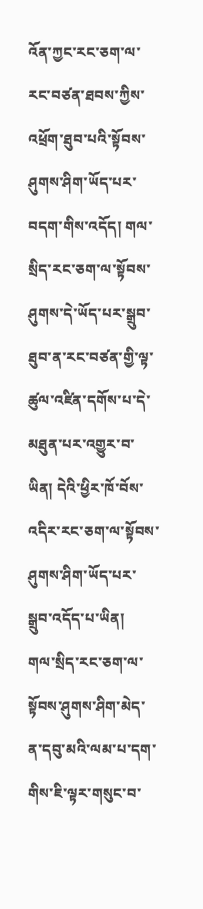འོན་ཀྱང་རང་ཅག་ལ་རང་བཙན་ཐབས་ཀྱིས་འཕྲོག་ཐུབ་པའི་སྟོབས་ཤུགས་ཤིག་ཡོད་པར་བདག་གིས་འདོད། གལ་སྲིད་རང་ཅག་ལ་སྟོབས་ཤུགས་དེ་ཡོད་པར་སྒྲུབ་ཐུབ་ན་རང་བཙན་གྱི་ལྟ་ཚུལ་འཛིན་དགོས་པ་དེ་མཐུན་པར་འགྱུར་བ་ཡིན། དེའི་ཕྱིར་ཁོ་བོས་འདིར་རང་ཅག་ལ་སྟོབས་ཤུགས་ཤིག་ཡོད་པར་སྒྲུབ་འདོད་པ་ཡིན།
གལ་སྲིད་རང་ཅག་ལ་སྟོབས་ཤུགས་ཤིག་མེད་ན་དབུ་མའི་ལམ་པ་དག་གིས་ཇི་ལྟར་གསུང་བ་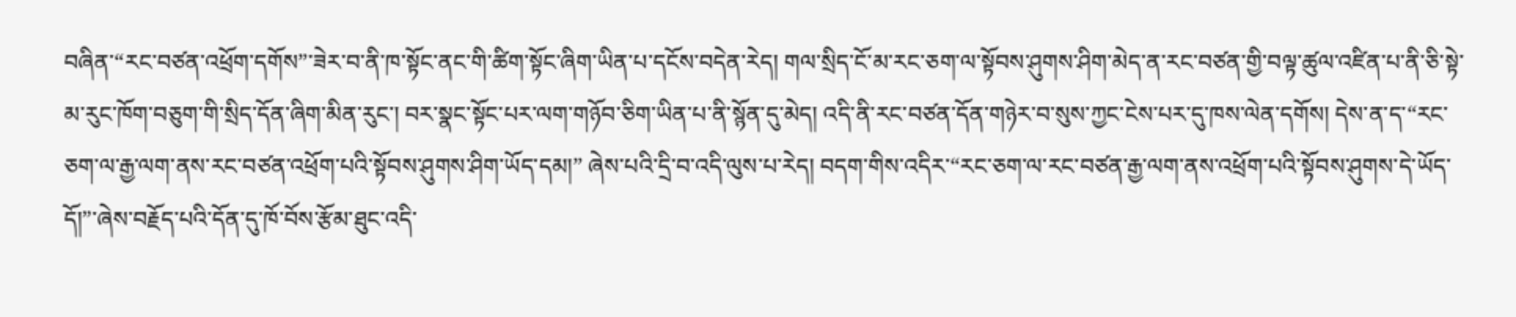བཞིན་“རང་བཙན་འཕྲོག་དགོས”་ཟེར་བ་ནི་ཁ་སྟོང་ནང་གི་ཚིག་སྟོང་ཞིག་ཡིན་པ་དངོས་བདེན་རེད། གལ་སྲིད་ངོ་མ་རང་ཅག་ལ་སྟོབས་ཤུགས་ཤིག་མེད་ན་རང་བཙན་གྱི་བལྟ་ཚུལ་འཛིན་པ་ནི་ཅི་སྟེ་མ་རུང་ཁོག་བཅུག་གི་སྲིད་དོན་ཞིག་མིན་རུང་། བར་སྣང་སྟོང་པར་ལག་གཉོབ་ཅིག་ཡིན་པ་ནི་སྙོན་དུ་མེད། འདི་ནི་རང་བཙན་དོན་གཉེར་བ་སུས་ཀྱང་ངེས་པར་དུ་ཁས་ལེན་དགོས། དེས་ན་ད་“རང་ཅག་ལ་རྒྱ་ལག་ནས་རང་བཙན་འཕྲོག་པའི་སྟོབས་ཤུགས་ཤིག་ཡོད་དམ།” ཞེས་པའི་དྲི་བ་འདི་ལུས་པ་རེད། བདག་གིས་འདིར་“རང་ཅག་ལ་རང་བཙན་རྒྱ་ལག་ནས་འཕྲོག་པའི་སྟོབས་ཤུགས་དེ་ཡོད་དོ།”་ཞེས་བརྗོད་པའི་དོན་དུ་ཁོ་བོས་རྩོམ་ཐུང་འདི་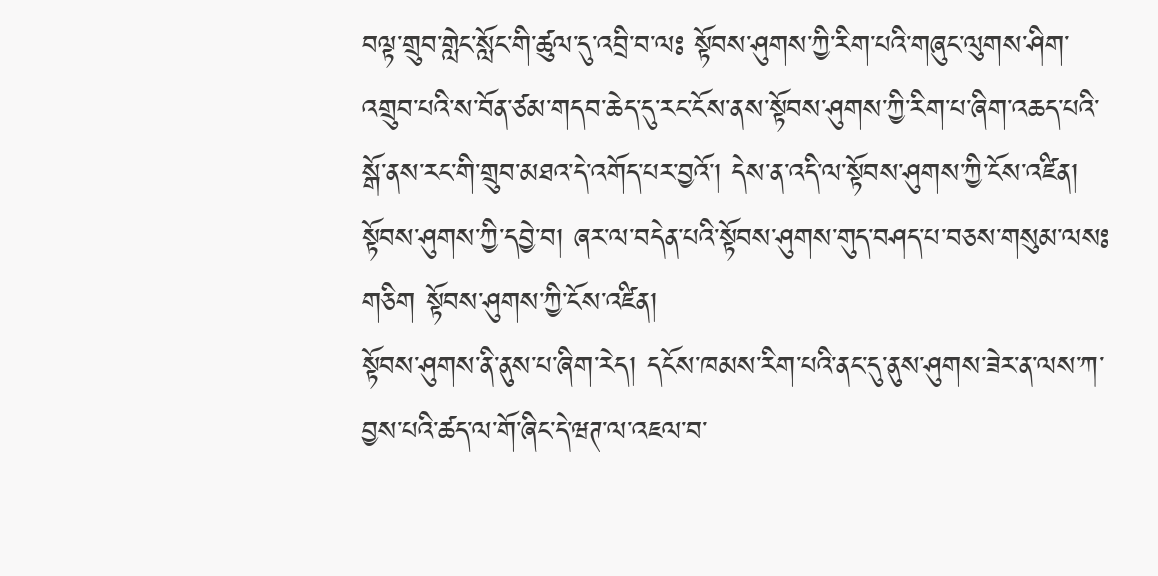བལྟ་གྲུབ་གླེང་སློང་གི་ཚུལ་དུ་འབྲི་བ་ལཿ སྟོབས་ཤུགས་ཀྱི་རིག་པའི་གཞུང་ལུགས་ཤིག་འགྲུབ་པའི་ས་བོན་ཙམ་གདབ་ཆེད་དུ་རང་ངོས་ནས་སྟོབས་ཤུགས་ཀྱི་རིག་པ་ཞིག་འཆད་པའི་སྒོ་ནས་རང་གི་གྲུབ་མཐའ་དེ་འགོད་པར་བྱའོ་། དེས་ན་འདི་ལ་སྟོབས་ཤུགས་ཀྱི་ངོས་འཛིན། སྟོབས་ཤུགས་ཀྱི་དབྱེ་བ། ཞར་ལ་བདེན་པའི་སྟོབས་ཤུགས་གུད་བཤད་པ་བཅས་གསུམ་ལསཿ
གཅིག སྟོབས་ཤུགས་ཀྱི་ངོས་འཛིན།
སྟོབས་ཤུགས་ནི་ནུས་པ་ཞིག་རེད། དངོས་ཁམས་རིག་པའི་ནང་དུ་ནུས་ཤུགས་ཟེར་ན་ལས་ཀ་བྱས་པའི་ཚད་ལ་གོ་ཞིང་དེ་ཝཊ་ལ་འཇལ་བ་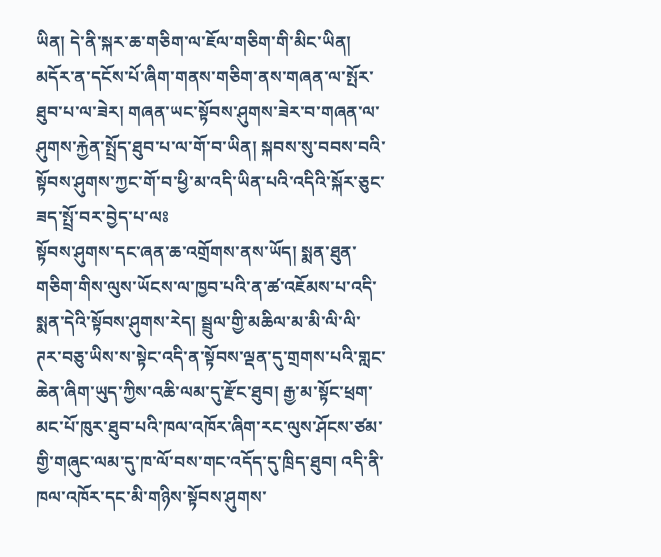ཡིན། དེ་ནི་སྐར་ཆ་གཅིག་ལ་ཇོལ་གཅིག་གི་མིང་ཡིན། མདོར་ན་དངོས་པོ་ཞིག་གནས་གཅིག་ནས་གཞན་ལ་སྤོར་ཐུབ་པ་ལ་ཟེར། གཞན་ཡང་སྟོབས་ཤུགས་ཟེར་བ་གཞན་ལ་ཤུགས་རྐྱེན་སྤྲོད་ཐུབ་པ་ལ་གོ་བ་ཡིན། སྐབས་སུ་བབས་བའི་སྟོབས་ཤུགས་ཀྱང་གོ་བ་ཕྱི་མ་འདི་ཡིན་པའི་འདིའི་སྐོར་ཅུང་ཟད་སྤྲོ་བར་བྱེད་པ་ལཿ
སྟོབས་ཤུགས་དང་ཞན་ཆ་འགྲོགས་ནས་ཡོད། སྨན་ཐུན་གཅིག་གིས་ལུས་ཡོངས་ལ་ཁྱབ་པའི་ན་ཚ་འཇོམས་པ་འདི་སྨན་དེའི་སྟོབས་ཤུགས་རེད། སྦྲུལ་གྱི་མཆིལ་མ་མི་ལི་ལི་ཊར་བཅུ་ཡིས་ས་སྟེང་འདི་ན་སྟོབས་ལྡན་དུ་གྲགས་པའི་གླང་ཆེན་ཞིག་ཡུད་ཀྱིས་འཆི་ལམ་དུ་རྫོང་ཐུབ། རྒྱ་མ་སྟོང་ཕྲག་མང་པོ་ཁུར་ཐུབ་པའི་ཁལ་འཁོར་ཞིག་རང་ལུས་ཤོངས་ཙམ་གྱི་གཞུང་ལམ་དུ་ཁ་ལོ་བས་གང་འདོད་དུ་ཁྲིད་ཐུབ། འདི་ནི་ཁལ་འཁོར་དང་མི་གཉིས་སྟོབས་ཤུགས་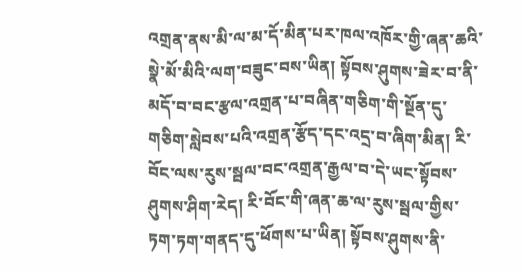འགྲན་ནས་མི་ལ་མ་དོ་མིན་པར་ཁལ་འཁོར་གྱི་ཞན་ཆའི་སྣེ་མོ་མིའི་ལག་བཟུང་བས་ཡིན། སྟོབས་ཤུགས་ཟེར་བ་ནི་མདོ་བ་བང་རྩལ་འགྲན་པ་བཞིན་གཅིག་གི་སྔོན་དུ་གཅིག་སླེབས་པའི་འགྲན་རྩོད་དང་འདྲ་བ་ཞིག་མིན། རི་བོང་ལས་རུས་སྦལ་བང་འགྲན་རྒྱལ་བ་དེ་ཡང་སྟོབས་ཤུགས་ཤིག་རེད། རི་བོང་གི་ཞན་ཆ་ལ་རུས་སྦལ་གྱིས་ཏག་ཏག་གནད་དུ་ཕོགས་པ་ཡིན། སྟོབས་ཤུགས་ནི་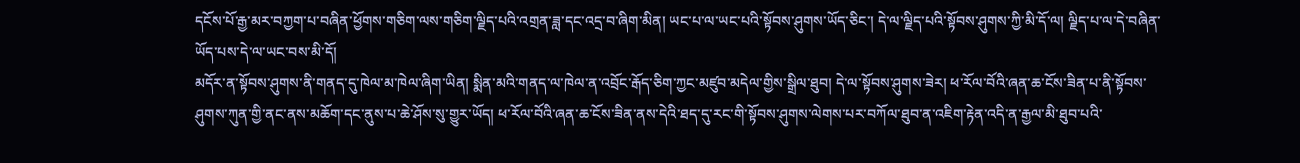དངོས་པོ་རྒྱ་མར་བཀྱག་པ་བཞིན་ཕྱོགས་གཅིག་ལས་གཅིག་ལྗིད་པའི་འགྲན་ཟླ་དང་འདྲ་བ་ཞིག་མིན། ཡང་པ་ལ་ཡང་པའི་སྟོབས་ཤུགས་ཡོད་ཅིང་། དེ་ལ་ལྗིད་པའི་སྟོབས་ཤུགས་ཀྱི་མི་དོ་ལ། ལྗིད་པ་ལ་དེ་བཞིན་ཡོད་པས་དེ་ལ་ཡང་བས་མི་དོ།
མདོར་ན་སྟོབས་ཤུགས་ནི་གནད་དུ་ཁེལ་མ་ཁེལ་ཞིག་ཡིན། སྨིན་མའི་གནད་ལ་ཁེལ་ན་འབྲོང་རྒོད་ཅིག་ཀྱང་མཛུབ་མདེལ་གྱིས་སྒྲིལ་ཐུབ། དེ་ལ་སྟོབས་ཤུགས་ཟེར། ཕ་རོལ་བོའི་ཞན་ཆ་ངོས་ཟིན་པ་ནི་སྟོབས་ཤུགས་ཀུན་གྱི་ནང་ནས་མཆོག་དང་ནུས་པ་ཆེ་ཤོས་སུ་གྱུར་ཡོད། ཕ་རོལ་བོའི་ཞན་ཆ་ངོས་ཟིན་ནས་དེའི་ཐད་དུ་རང་གི་སྟོབས་ཤུགས་ལེགས་པར་བཀོལ་ཐུབ་ན་འཇིག་རྟེན་འདི་ན་རྒྱལ་མི་ཐུབ་པའི་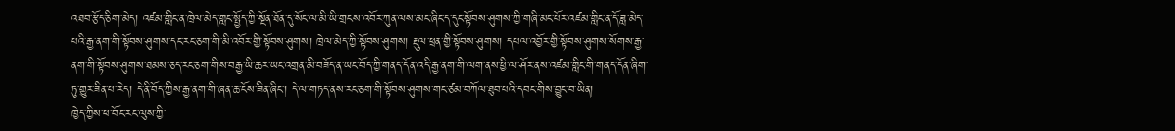འཐབ་རྩོད་ཅིག་མེད། འཛམ་གླིང་ན་ཁྲེལ་མེད་གླང་སྤྱོད་ཀྱི་སྔོན་ཐོན་དུ་སོང་ལ་མི་ཡི་གྲངས་འབོར་ཀུན་ལས་མང་ཞིང་ད་དུང་སྟོབས་ཤུགས་ཀྱི་གཞི་མང་པོར་འཛམ་གླིང་ན་དོ་ཟླ་མེད་པའི་རྒྱ་ནག་གི་སྟོབས་ཤུགས་དང་རང་ཅག་གི་མི་འབོར་གྱི་སྟོབས་ཤུགས། ཁྲེལ་མེད་ཀྱི་སྟོབས་ཤུགས། རྡུལ་ཕྲན་གྱི་སྟོབས་ཤུགས། དཔལ་འབྱོར་གྱི་སྟོབས་ཤུགས་སོགས་རྒྱ་ནག་གི་སྟོབས་ཤུགས་ཐམས་ཅད་རང་ཅག་གིས་བརྒྱ་ཡི་ཆར་ཡང་འགྲན་མི་བཟོད་ན་ཡང་བོད་ཀྱི་གནད་དོན་འདི་རྒྱ་ནག་གི་ལག་ནས་ཕྱི་ལ་ཤོར་ནས་འཛམ་གླིང་གི་གནད་དོན་ཞིག་ཏུ་གྱུར་ཟིན་པ་རེད། དེ་ནི་བོད་ཀྱིས་རྒྱ་ནག་གི་ཞན་ཆ་ངོས་ཟིན་ཞིང་། དེ་ལ་གཏད་ནས་རང་ཅག་གི་སྟོབས་ཤུགས་གང་ཙམ་བཀོལ་ཐུབ་པའི་དབང་གིས་བྱུང་བ་ཡིན།
ཁྱེད་ཀྱིས་ཕ་བོང་རང་ལུས་ཀྱི་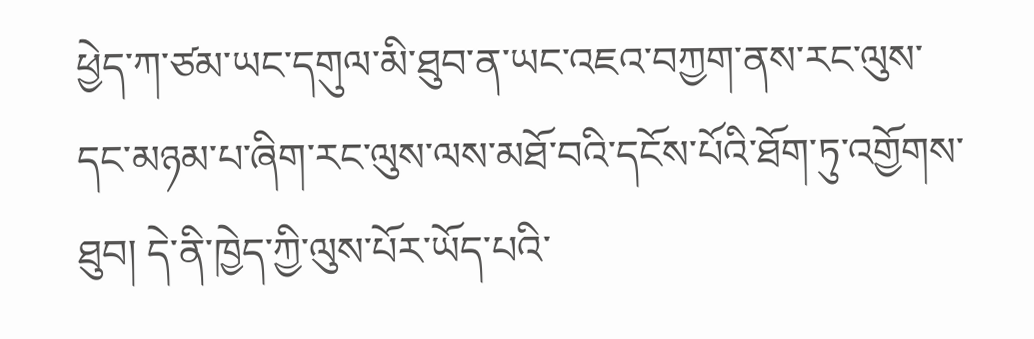ཕྱེད་ཀ་ཙམ་ཡང་དགུལ་མི་ཐུབ་ན་ཡང་འཇའ་བཀྱག་ནས་རང་ལུས་དང་མཉམ་པ་ཞིག་རང་ལུས་ལས་མཐོ་བའི་དངོས་པོའི་ཐོག་ཏུ་འགྱོགས་ཐུབ། དེ་ནི་ཁྱེད་ཀྱི་ལུས་པོར་ཡོད་པའི་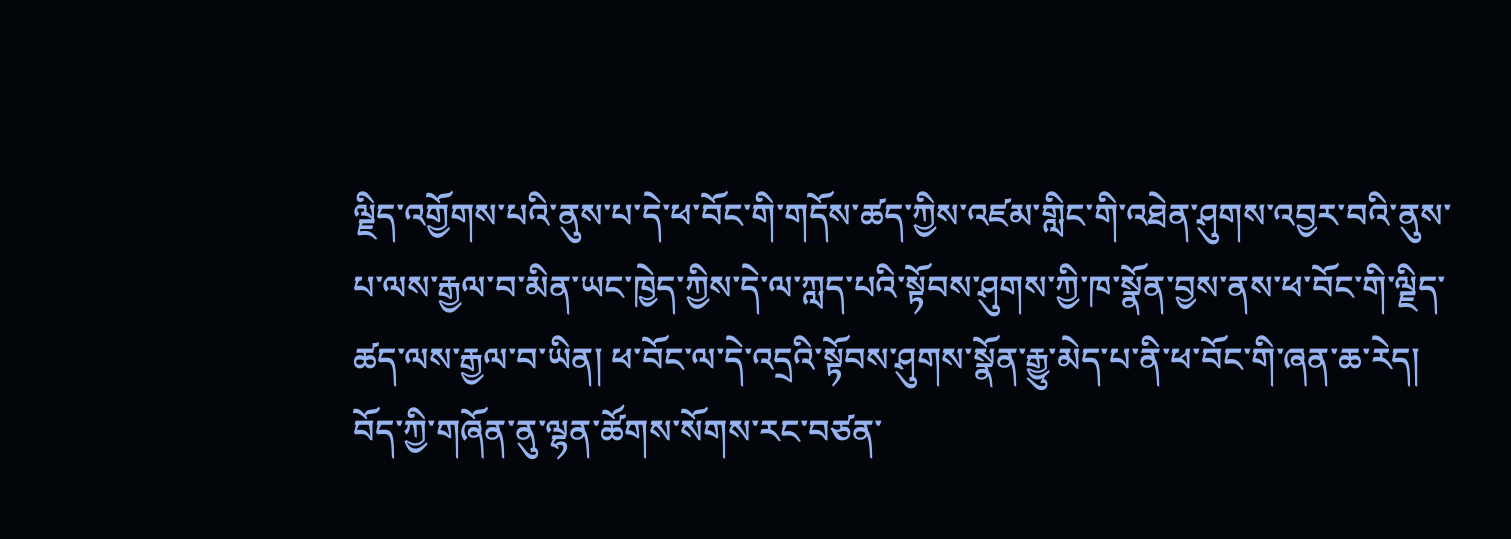ལྗིད་འགྱོགས་པའི་ནུས་པ་དེ་ཕ་བོང་གི་གདོས་ཚད་ཀྱིས་འཛམ་གླིང་གི་འཐེན་ཤུགས་འབྱར་བའི་ནུས་པ་ལས་རྒྱལ་བ་མིན་ཡང་ཁྱེད་ཀྱིས་དེ་ལ་ཀླད་པའི་སྟོབས་ཤུགས་ཀྱི་ཁ་སྣོན་བྱས་ནས་ཕ་བོང་གི་ལྗིད་ཚད་ལས་རྒྱལ་བ་ཡིན། ཕ་བོང་ལ་དེ་འདྲའི་སྟོབས་ཤུགས་སྣོན་རྒྱུ་མེད་པ་ནི་ཕ་བོང་གི་ཞན་ཆ་རེད།
བོད་ཀྱི་གཞོན་ནུ་ལྷན་ཚོགས་སོགས་རང་བཙན་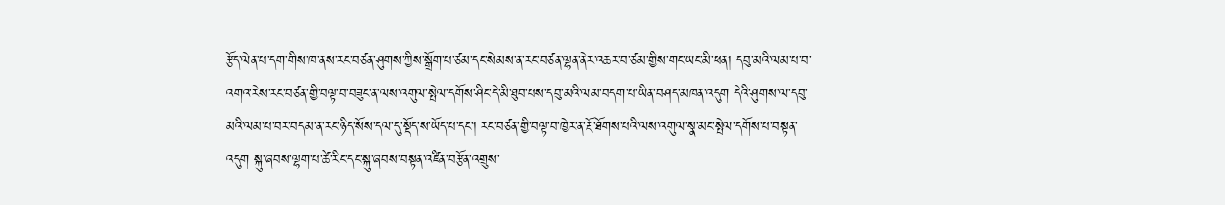རྩོད་ལེན་པ་དག་གིས་ཁ་ནས་རང་བཙན་ཤུགས་ཀྱིས་སྒྲོག་པ་ཙམ་དང་སེམས་ན་རང་བཙན་ལྷན་ནེར་འཆར་བ་ཙམ་གྱིས་གང་ཡང་མི་ཕན། དབུ་མའི་ལམ་པ་བ་འགའ་རེས་རང་བཙན་གྱི་བལྟ་བ་བཟུང་ན་ལས་འགུལ་སྤེལ་དགོས་ཤིང་དེ་མི་ཐུབ་པས་དབུ་མའི་ལམ་བདག་པ་ཡིན་བཤད་མཁན་འདུག དེའི་ཤུགས་ལ་དབུ་མའི་ལམ་པ་བར་བདམ་ན་རང་ཉིད་སོས་དལ་དུ་སྡོད་ས་ཡོད་པ་དང་། རང་བཙན་གྱི་བལྟ་བ་ཁྱེར་ན་རྔོ་ཐོགས་པའི་ལས་འགུལ་སྣ་མང་སྤེལ་དགོས་པ་བསྟན་འདུག སྐུ་ཞབས་ལྷག་པ་ཚེ་རིང་དང་སྐུ་ཞབས་བསྟན་འཛིན་བརྩོན་འགྲུས་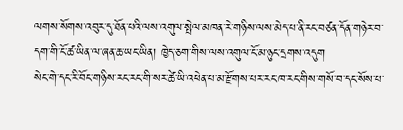ལགས་སོགས་འབུར་དུ་ཐོན་པའི་ལས་འགུལ་སྤེལ་མཁན་རེ་གཉིས་ལས་མེད་པ་ནི་རང་བཙན་དོན་གཉེར་བ་དག་གི་ངོ་ཚ་ཡིན་ལ་ཞན་ཆ་ཡང་ཡིན། ཁྱེད་ཅག་གིས་ལས་འགུལ་ངོ་མ་ཉུང་དྲགས་འདུག
སེང་གེ་དང་རི་བོང་གཉིས་རང་རང་གི་སར་ཚེ་ཡི་འཕེན་པ་མ་རྫོགས་པར་རང་ཁ་རང་གིས་གསོ་བ་དང་སོས་པ་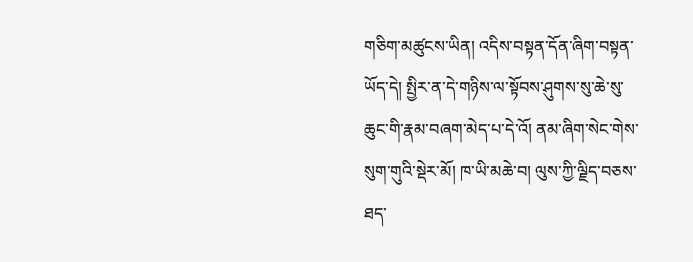གཅིག་མཚུངས་ཡིན། འདིས་བསྟན་དོན་ཞིག་བསྟན་ཡོད་དེ། སྤྱིར་ན་དེ་གཉིས་ལ་སྟོབས་ཤུགས་སུ་ཆེ་སུ་ཆུང་གི་རྣམ་བཞག་མེད་པ་དེ་འོ། ནམ་ཞིག་སེང་གེས་སུག་གུའི་སྡེར་མོ། ཁ་ཡི་མཆེ་བ། ལུས་ཀྱི་ལྗིད་བཅས་ཐད་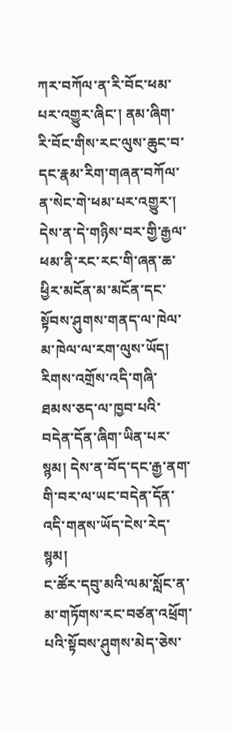ཀར་བཀོལ་ན་རི་བོང་ཕམ་པར་འགྱུར་ཞིང་། ནམ་ཞིག་རི་བོང་གིས་རང་ལུས་ཆུང་བ་དང་རྣམ་རིག་གཞན་བཀོལ་ན་སེང་གེ་ཕམ་པར་འགྱུར་། དེས་ན་དེ་གཉིས་བར་གྱི་རྒྱལ་ཕམ་ནི་རང་རང་གི་ཞན་ཆ་ཕྱིར་མངོན་མ་མངོན་དང་སྟོབས་ཤུགས་གནད་ལ་ཁེལ་མ་ཁེལ་ལ་རག་ལུས་ཡོད། རིགས་འགྲོས་འདི་གཞི་ཐམས་ཅད་ལ་ཁྱབ་པའི་བདེན་དོན་ཞིག་ཡིན་པར་སྙམ། དེས་ན་བོད་དང་རྒྱ་ནག་གི་བར་ལ་ཡང་བདེན་དོན་འདི་གནས་ཡོད་ངེས་རེད་སྙམ།
ང་ཚོར་དབུ་མའི་ལམ་སློང་ན་མ་གཏོགས་རང་བཙན་འཕྲོག་པའི་སྟོབས་ཤུགས་མེད་ཅེས་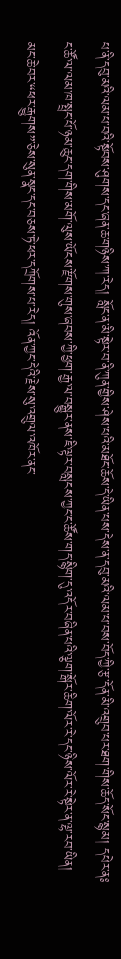པ་ནི་དབུ་མའི་ལམ་པ་བའི་སྟོབས་ཤུགས་དང་ཞན་ཆ་གཉིས་ཀ་རེད། སློང་ན་མི་སྟེར་བ་ནི་ཀུན་གྱིས་ཤེས་པའི་མཐོང་ཆོས་དེ་ཡིན་པས་དེས་ན་དབུ་མའི་ལམ་པ་བས་བོད་ཀྱི་རྩ་དོན་མི་འགྲུབ་པར་ཐག་གིས་ཆོད་སོང་སྙམ། དཔེར་ནཿ ང་ཚོ་ལ་ལམ་ཁ་སྤྲང་པོ་ཉམ་ཆུང་དག་གིས་མགོ་ལུས་ཡོངས་རྫོགས་གུས་ཞབས་ཀྱི་ཕྱག་རྒྱ་ལ་བསྒྱུར་ནས་ཇི་ལྟར་བསླངས་ཀྱང་ང་ཚོས་གད་སྙིག་དུ་འདོར་བཞིན་པའི་ལྕག་སྒོར་ཆིག་ལོར་རེ་དང་ཉིས་ལོར་རེ་སྟེར་ན་ལྷ་རབ་ཡིན། མང་ཆེ་བར་“ཕར་རྒྱུགས”་ཅེས་སུན་སྣང་དང་བཅས་ཏེ་ཕར་དཀྲོགས་པ་རེད། འོན་ཀྱང་དེའི་རྗེས་སུ་འགྲུལ་འཁོར་ནང་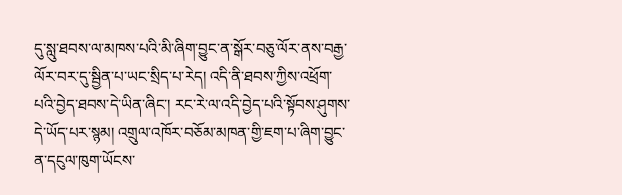དུ་སླུ་ཐབས་ལ་མཁས་པའི་མི་ཞིག་བྱུང་ན་སྒོར་བཅུ་ལོར་ནས་བརྒྱ་ལོར་བར་དུ་སྦྱིན་པ་ཡང་སྲིད་པ་རེད། འདི་ནི་ཐབས་ཀྱིས་འཕྲོག་པའི་བྱེད་ཐབས་དེ་ཡིན་ཞིང་། རང་རེ་ལ་འདི་བྱེད་པའི་སྟོབས་ཤུགས་དེ་ཡོད་པར་སྙམ། འགྲུལ་འཁོར་བཅོམ་མཁན་གྱི་ཇག་པ་ཞིག་བྱུང་ན་དངུལ་ཁུག་ཡོངས་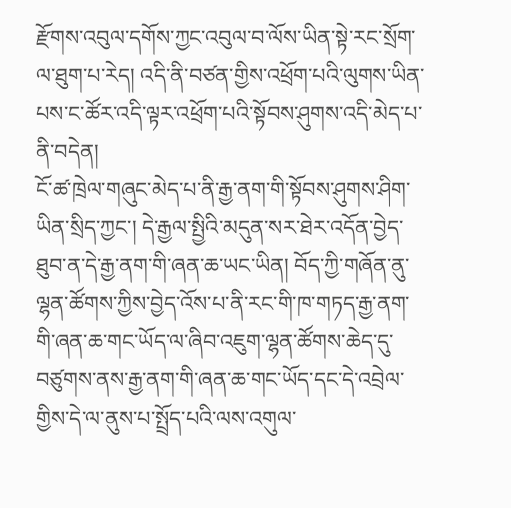རྫོགས་འབུལ་དགོས་ཀྱང་འབུལ་བ་ལོས་ཡིན་སྟེ་རང་སྲོག་ལ་ཐུག་པ་རེད། འདི་ནི་བཙན་གྱིས་འཕྲོག་པའི་ལུགས་ཡིན་པས་ང་ཚོར་འདི་ལྟར་འཕྲོག་པའི་སྟོབས་ཤུགས་འདི་མེད་པ་ནི་བདེན།
ངོ་ཚ་ཁྲེལ་གཞུང་མེད་པ་ནི་རྒྱ་ནག་གི་སྟོབས་ཤུགས་ཤིག་ཡིན་སྲིད་ཀྱང་། དེ་རྒྱལ་སྤྱིའི་མདུན་སར་ཐེར་འདོན་བྱེད་ཐུབ་ན་དེ་རྒྱ་ནག་གི་ཞན་ཆ་ཡང་ཡིན། བོད་ཀྱི་གཞོན་ནུ་ལྷན་ཚོགས་ཀྱིས་བྱེད་འོས་པ་ནི་རང་གི་ཁ་གཏད་རྒྱ་ནག་གི་ཞན་ཆ་གང་ཡོད་ལ་ཞིབ་འཇུག་ལྷན་ཚོགས་ཆེད་དུ་བཙུགས་ནས་རྒྱ་ནག་གི་ཞན་ཆ་གང་ཡོད་དང་དེ་འབྲེལ་གྱིས་དེ་ལ་ནུས་པ་སྤྲོད་པའི་ལས་འགུལ་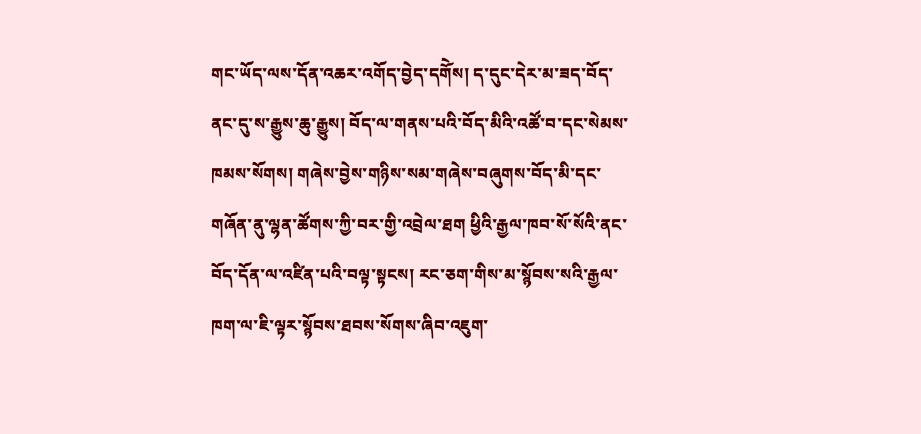གང་ཡོད་ལས་དོན་འཆར་འགོད་བྱེད་དགོེས། ད་དུང་དེར་མ་ཟད་བོད་ནང་དུ་ས་རྒྱུས་ཆུ་རྒྱུས། བོད་ལ་གནས་པའི་བོད་མིའི་འཚོ་བ་དང་སེམས་ཁམས་སོགས། གཞེས་བྱེས་གཉིས་སམ་གཞེས་བཞུགས་བོད་མི་དང་གཞོན་ནུ་ལྷན་ཚོགས་ཀྱི་བར་གྱི་འབྲེལ་ཐག ཕྱིའི་རྒྱལ་ཁབ་སོ་སོའི་ནང་བོད་དོན་ལ་འཛིན་པའི་བལྟ་སྟངས། རང་ཅག་གིས་མ་སྙོབས་སའི་རྒྱལ་ཁག་ལ་ཇི་ལྟར་སྙོབས་ཐབས་སོགས་ཞིབ་འཇུག་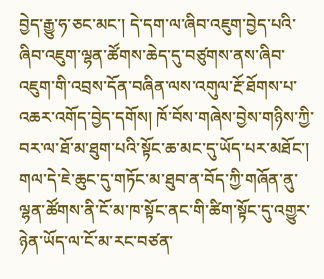བྱེད་རྒྱུ་ཧ་ཅང་མང་། དེ་དག་ལ་ཞིབ་འཇུག་བྱེད་པའི་ཞིབ་འཇུག་ལྷན་ཚོགས་ཆེད་དུ་བཙུགས་ནས་ཞིབ་འཇུག་གི་འབྲས་དོན་བཞིན་ལས་འགུལ་རྔོ་ཐོགས་པ་འཆར་འགོད་བྱེད་དགོས། ཁོ་བོས་གཞེས་བྱེས་གཉིས་ཀྱི་བར་ལ་ཐོ་མ་ཐུག་པའི་སྟོང་ཆ་མང་དུ་ཡོད་པར་མཐོང་། གལ་དེ་ཇེ་ཆུང་དུ་གཏོང་མ་ཐུབ་ན་བོད་ཀྱི་གཞོན་ནུ་ལྷན་ཚོགས་ནི་ངོ་མ་ཁ་སྟོང་ནང་གི་ཚིག་སྟོང་དུ་འགྱུར་ཉེན་ཡོད་ལ་ངོ་མ་རང་བཙན་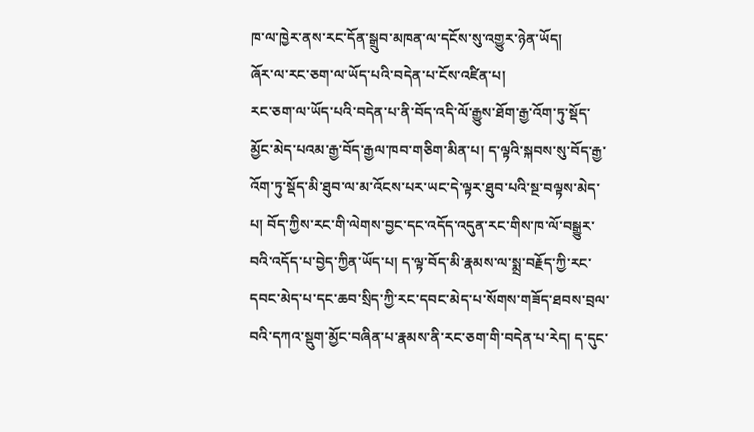ཁ་ལ་ཁྱེར་ནས་རང་དོན་སྒྲུབ་མཁན་ལ་དངོས་སུ་འགྱུར་ཉེན་ཡོད།
ཞོར་ལ་རང་ཅག་ལ་ཡོད་པའི་བདེན་པ་ངོས་འཛིན་པ།
རང་ཅག་ལ་ཡོད་པའི་བདེན་པ་ནི་བོད་འདི་ལོ་རྒྱུས་ཐོག་རྒྱ་འོག་ཏུ་སྡོད་མྱོང་མེད་པའམ་རྒྱ་བོད་རྒྱལ་ཁབ་གཅིག་མིན་པ། ད་ལྟའི་སྐབས་སུ་བོད་རྒྱ་འོག་ཏུ་སྡོད་མི་ཐུབ་ལ་མ་འོངས་པར་ཡང་དེ་ལྟར་ཐུབ་པའི་སྔ་བལྟས་མེད་པ། བོད་ཀྱིས་རང་གི་ལེགས་བྱང་དང་འདོད་འདུན་རང་གིས་ཁ་ལོ་བསྒྱུར་བའི་འདོད་པ་བྱེད་ཀྱིན་ཡོད་པ། ད་ལྟ་བོད་མི་རྣམས་ལ་སྨྲ་བརྗོད་ཀྱི་རང་དབང་མེད་པ་དང་ཆབ་སྲིད་ཀྱི་རང་དབང་མེད་པ་སོགས་གཟོད་ཐབས་བྲལ་བའི་དཀའ་སྡུག་མྱོང་བཞིན་པ་རྣམས་ནི་རང་ཅག་གི་བདེན་པ་རེད། ད་དུང་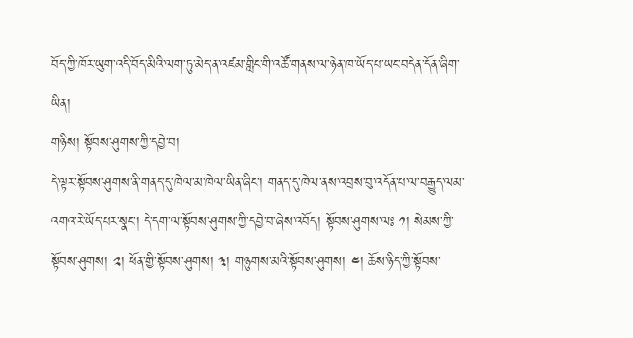བོད་ཀྱི་ཁོར་ཡུག་འདི་བོད་མིའི་ལག་ཏུ་མེད་ན་འཛམ་གླིང་གི་འཚོ་གནས་ལ་ཉེན་ཁ་ཡོད་པ་ཡང་བདེན་དོན་ཞིག་ཡིན།
གཉིས། སྟོབས་ཤུགས་ཀྱི་དབྱེ་བ།
དེ་ལྟར་སྟོབས་ཤུགས་ནི་གནད་དུ་ཁེལ་མ་ཁེལ་ཡིན་ཞིང་། གནད་དུ་ཁེལ་ནས་འབྲས་བུ་འདོན་པ་ལ་བརྒྱུད་ལམ་འགའ་རེ་ཡོད་པར་སྣང་། དེ་དག་ལ་སྟོབས་ཤུགས་ཀྱི་དབྱེ་བ་ཞེས་འབོད། སྟོབས་ཤུགས་ལཿ ༡། སེམས་ཀྱི་སྟོབས་ཤུགས། ༢། ཕོན་གྱི་སྟོབས་ཤུགས། ༣། གཉུགས་མའི་སྟོབས་ཤུགས། ༤། ཆོས་ཉིད་ཀྱི་སྟོབས་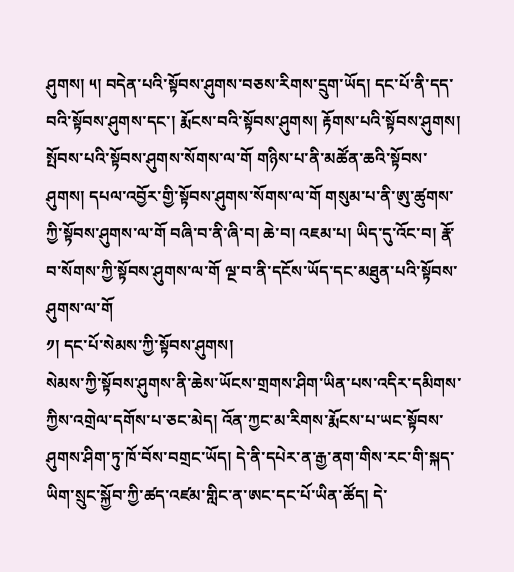ཤུགས། ༥། བདེན་པའི་སྟོབས་ཤུགས་བཅས་རིགས་དྲུག་ཡོད། དང་པོ་ནི་དད་བའི་སྟོབས་ཤུགས་དང་། རྨོངས་བའི་སྟོབས་ཤུགས། རྟོགས་པའི་སྟོབས་ཤུགས། སྤོབས་པའི་སྟོབས་ཤུགས་སོགས་ལ་གོ གཉིས་པ་ནི་མཚོན་ཆའི་སྟོབས་ཤུགས། དཔལ་འབྱོར་གྱི་སྟོབས་ཤུགས་སོགས་ལ་གོ གསུམ་པ་ནི་ཨུ་ཚུགས་ཀྱི་སྟོབས་ཤུགས་ལ་གོ བཞི་བ་ནི་ཞི་བ། ཆེ་བ། འཇམ་པ། ཡིད་དུ་འོང་བ། རྣོ་བ་སོགས་ཀྱི་སྟོབས་ཤུགས་ལ་གོ ལྔ་བ་ནི་དངོས་ཡོད་དང་མཐུན་པའི་སྟོབས་ཤུགས་ལ་གོ
༡། དང་པོ་སེམས་ཀྱི་སྟོབས་ཤུགས།
སེམས་ཀྱི་སྟོབས་ཤུགས་ནི་ཆེས་ཡོངས་གྲགས་ཤིག་ཡིན་པས་འདིར་དམིགས་ཀྱིས་འགྲེལ་དགོས་པ་ཅང་མེད། འོན་ཀྱང་མ་རིགས་རྨོངས་པ་ཡང་སྟོབས་ཤུགས་ཤིག་ཏུ་ཁོ་བོས་བགྲང་ཡོད། དེ་ནི་དཔེར་ན་རྒྱ་ནག་གིས་རང་གི་སྐད་ཡིག་སྲུང་སྐྱོབ་ཀྱི་ཚད་འཛམ་གླིང་ན་ཨང་དང་པོ་ཡིན་ཚོད། དེ་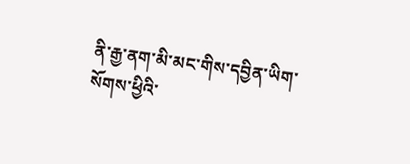ནི་རྒྱ་ནག་མི་མང་གིས་དབྱིན་ཡིག་སོགས་ཕྱིའི་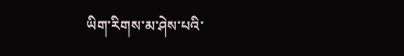ཡིག་རིགས་མ་ཤེས་པའི་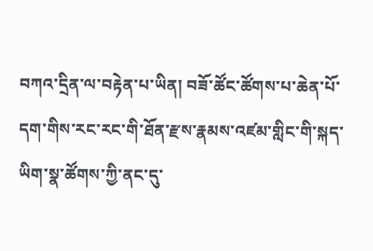བཀའ་དྲིན་ལ་བརྟེན་པ་ཡིན། བཟོ་ཚོང་ཚོགས་པ་ཆེན་པོ་དག་གིས་རང་རང་གི་ཐོན་རྫས་རྣམས་འཛམ་གླིང་གི་སྐད་ཡིག་སྣ་ཚོགས་ཀྱི་ནང་དུ་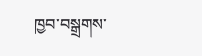ཁྱབ་བསྒྲགས་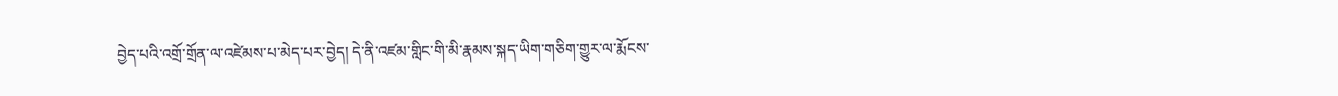བྱེད་པའི་འགྲོ་གྲོན་ལ་འཛེམས་པ་མེད་པར་བྱེད། དེ་ནི་འཛམ་གླིང་གི་མི་རྣམས་སྐད་ཡིག་གཅིག་གྱུར་ལ་རྨོངས་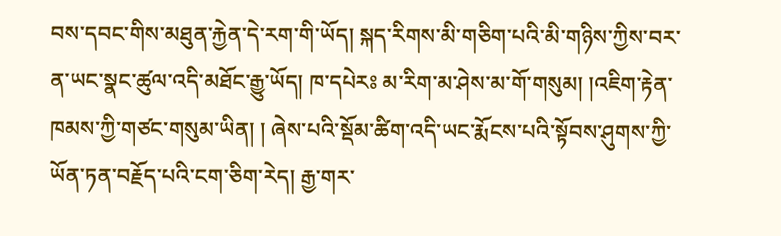བས་དབང་གིས་མཐུན་རྐྱེན་དེ་རག་གི་ཡོད། སྐད་རིགས་མི་གཅིག་པའི་མི་གཉིས་ཀྱིས་བར་ན་ཡང་སྣང་ཚུལ་འདི་མཐོང་རྒྱུ་ཡོད། ཁ་དཔེརཿ མ་རིག་མ་ཤེས་མ་གོ་གསུམ། །འཇིག་རྟེན་ཁམས་ཀྱི་གཙང་གསུམ་ཡིན། ། ཞེས་པའི་སྡོམ་ཚིག་འདི་ཡང་རྨོངས་པའི་སྟོབས་ཤུགས་ཀྱི་ཡོན་ཏན་བརྗོད་པའི་ངག་ཅིག་རེད། རྒྱ་གར་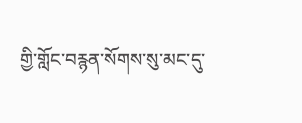གྱི་གློང་བརྙན་སོགས་སུ་མང་དུ་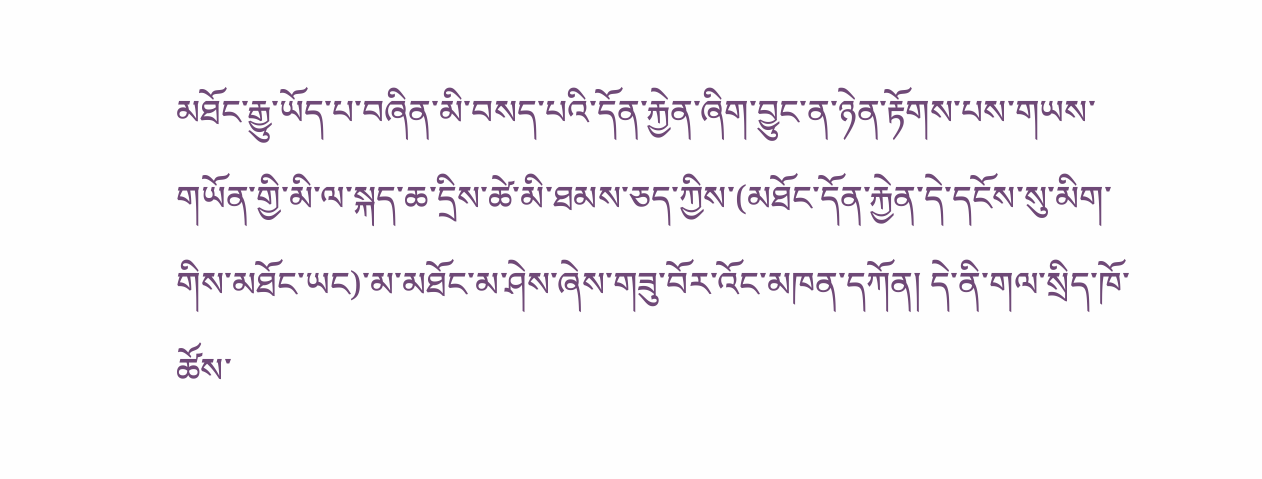མཐོང་རྒྱུ་ཡོད་པ་བཞིན་མི་བསད་པའི་དོན་རྐྱེན་ཞིག་བྱུང་ན་ཉེན་རྟོགས་པས་གཡས་གཡོན་གྱི་མི་ལ་སྐད་ཆ་དྲིས་ཚེ་མི་ཐམས་ཅད་ཀྱིས་(མཐོང་དོན་རྐྱེན་དེ་དངོས་སུ་མིག་གིས་མཐོང་ཡང)་མ་མཐོང་མ་ཤེས་ཞེས་གཟུ་བོར་འོང་མཁན་དཀོན། དེ་ནི་གལ་སྲིད་ཁོ་ཚོས་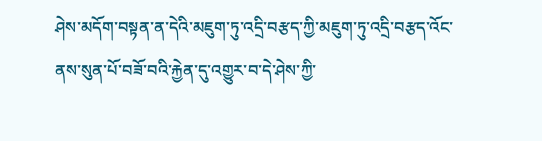ཤེས་མདོག་བསྟན་ན་དེའི་མཇུག་ཏུ་འདྲི་བརྩད་ཀྱི་མཇུག་ཏུ་འདྲི་བརྩད་འོང་ནས་སུན་པོ་བཟོ་བའི་རྐྱེན་དུ་འགྱུར་བ་དེ་ཤེས་ཀྱི་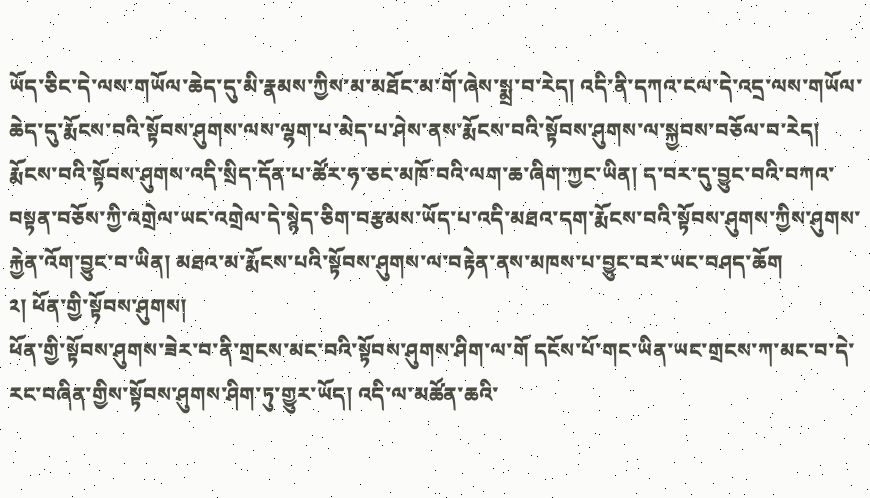ཡོད་ཅིང་དེ་ལས་གཡོལ་ཆེད་དུ་མི་རྣམས་ཀྱིས་མ་མཐོང་མ་གོ་ཞེས་སྨྲ་བ་རེད། འདི་ནི་དཀའ་ངལ་དེ་འདྲ་ལས་གཡོལ་ཆེད་དུ་རྨོངས་བའི་སྟོབས་ཤུགས་ལས་ལྷག་པ་མེད་པ་ཤེས་ནས་རྨོངས་བའི་སྟོབས་ཤུགས་ལ་སྐྱབས་བཅོལ་བ་རེད། རྨོངས་བའི་སྟོབས་ཤུགས་འདི་སྲིད་དོན་པ་ཚོར་ཧ་ཅང་མཁོ་བའི་ལག་ཆ་ཞིག་ཀྱང་ཡིན། ད་བར་དུ་བྱུང་བའི་བཀའ་བསྟན་བཅོས་ཀྱི་འགྲེལ་ཡང་འགྲེལ་དེ་སྙེད་ཅིག་བརྩམས་ཡོད་པ་འདི་མཐའ་དག་རྨོངས་བའི་སྟོབས་ཤུགས་ཀྱིས་ཤུགས་རྐྱེན་འོག་བྱུང་བ་ཡིན། མཐའ་མ་རྨོངས་པའི་སྟོབས་ཤུགས་ལ་བརྟེན་ནས་མཁས་པ་བྱུང་བར་ཡང་བཤད་ཆོག
༢། ཕོན་གྱི་སྟོབས་ཤུགས།
ཕོན་གྱི་སྟོབས་ཤུགས་ཟེར་བ་ནི་གྲངས་མང་བའི་སྟོབས་ཤུགས་ཤིག་ལ་གོ དངོས་པོ་གང་ཡིན་ཡང་གྲངས་ཀ་མང་བ་དེ་རང་བཞིན་གྱིས་སྟོབས་ཤུགས་ཤིག་ཏུ་གྱུར་ཡོད། འདི་ལ་མཚོན་ཆའི་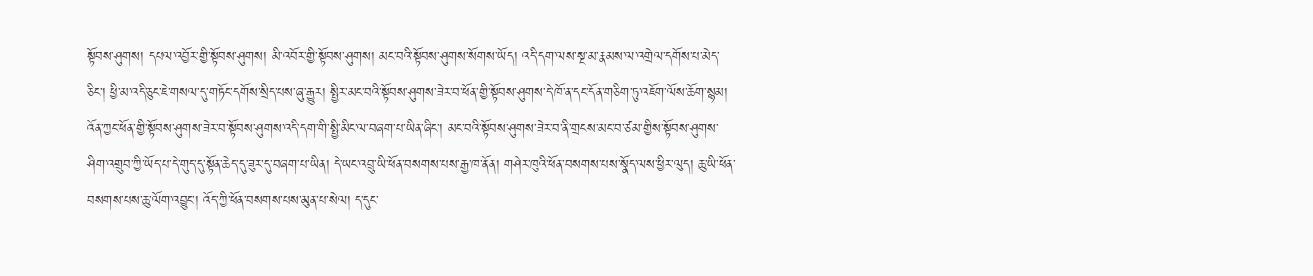སྟོབས་ཤུགས། དཔལ་འབྱོར་གྱི་སྟོབས་ཤུགས། མི་འབོར་གྱི་སྟོབས་ཤུགས། མང་བའི་སྟོབས་ཤུགས་སོགས་ཡོད། འདི་དག་ལས་སྔ་མ་རྣམས་ལ་འགྲེལ་དགོས་པ་མེད་ཅིང་། ཕྱི་མ་འདི་ཅུང་ཇེ་གསལ་དུ་གཏོང་དགོས་སྲིད་པས་ཞུ་རྒྱུར། སྤྱིར་མང་བའི་སྟོབས་ཤུགས་ཟེར་བ་ཕོན་གྱི་སྟོབས་ཤུགས་དེ་ཁོ་ན་དང་དོན་གཅིག་ཏུ་འཇོག་ལོས་ཆོག་སྙམ། འོན་ཀྱང་ཕོན་གྱི་སྟོབས་ཤུགས་ཟེར་བ་སྟོབས་ཤུགས་འདི་དག་གི་སྤྱི་མིང་ལ་བཞག་པ་ཡིན་ཞིང་། མང་བའི་སྟོབས་ཤུགས་ཟེར་བ་ནི་གྲངས་མང་བ་ཙམ་གྱིས་སྟོབས་ཤུགས་ཤིག་འགྲུབ་ཀྱི་ཡོད་པ་དེ་གུད་དུ་སྟོན་ཆེད་དུ་ཟུར་དུ་བཞག་པ་ཡིན། དེ་ཡང་འབྲུ་ཡི་ཕོན་བསགས་པས་རྒྱ་ཁ་ནོན། གཤེར་ཁུའི་ཕོན་བསགས་པས་སྣོད་ལས་ཕྱིར་ལུད། ཆུ་ཡི་ཕོན་བསགས་པས་ཆུ་ལོག་འབྱུང་། འོད་ཀྱི་ཕོན་བསགས་པས་མུན་པ་སེལ། ད་དུང་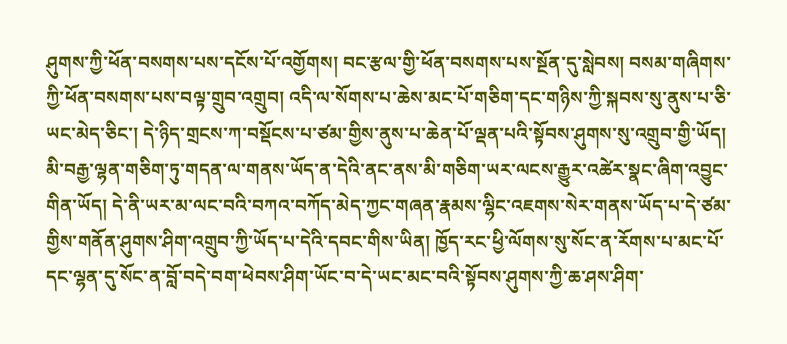ཤུགས་ཀྱི་ཕོན་བསགས་པས་དངོས་པོ་འགྱོགས། བང་རྩལ་གྱི་ཕོན་བསགས་པས་སྔོན་དུ་སླེབས། བསམ་གཞིགས་ཀྱི་ཕོན་བསགས་པས་བལྟ་གྲུབ་འགྲུབ། འདི་ལ་སོགས་པ་ཆེས་མང་པོ་གཅིག་དང་གཉིས་ཀྱི་སྐབས་སུ་ནུས་པ་ཅི་ཡང་མེད་ཅིང་། དེ་ཉིད་གྲངས་ཀ་བསྡོངས་པ་ཙམ་གྱིས་ནུས་པ་ཆེན་པོ་ལྡན་པའི་སྟོབས་ཤུགས་སུ་འགྲུབ་གྱི་ཡོད།
མི་བརྒྱ་ལྷན་གཅིག་ཏུ་གདན་ལ་གནས་ཡོད་ན་དེའི་ནང་ནས་མི་གཅིག་ཡར་ལངས་རྒྱུར་འཚེར་སྣང་ཞིག་འབྱུང་གིན་ཡོད། དེ་ནི་ཡར་མ་ལང་བའི་བཀའ་བཀོད་མེད་ཀྱང་གཞན་རྣམས་ལྷིང་འཇགས་སེར་གནས་ཡོད་པ་དེ་ཙམ་གྱིས་གནོན་ཤུགས་ཤིག་འགྲུབ་ཀྱི་ཡོད་པ་དེའི་དབང་གིས་ཡིན། ཁྱོད་རང་ཕྱི་ལོགས་སུ་སོང་ན་རོགས་པ་མང་པོ་དང་ལྷན་དུ་སོང་ན་བློ་བདེ་བག་ཕེབས་ཤིག་ཡོང་བ་དེ་ཡང་མང་བའི་སྟོབས་ཤུགས་ཀྱི་ཆ་ཤས་ཤིག་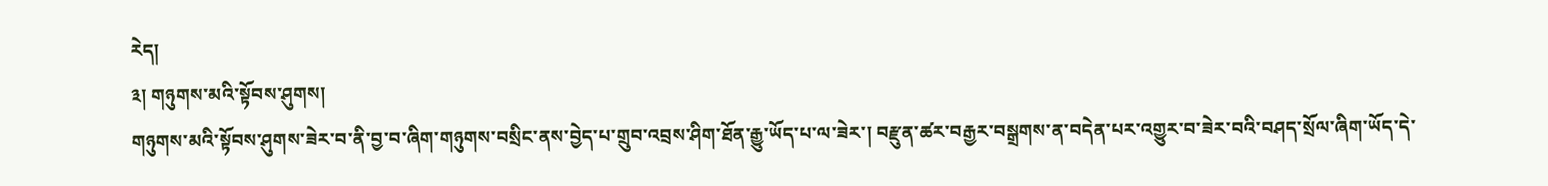རེད།
༣། གཉུགས་མའི་སྟོབས་ཤུགས།
གཉུགས་མའི་སྟོབས་ཤུགས་ཟེར་བ་ནི་བྱ་བ་ཞིག་གཉུགས་བསྲིང་ནས་བྱེད་པ་གྲུབ་འབྲས་ཤིག་ཐོན་རྒྱུ་ཡོད་པ་ལ་ཟེར་། བརྫུན་ཚར་བརྒྱར་བསྒྲགས་ན་བདེན་པར་འགྱུར་བ་ཟེར་བའི་བཤད་སྲོལ་ཞིག་ཡོད་དེ་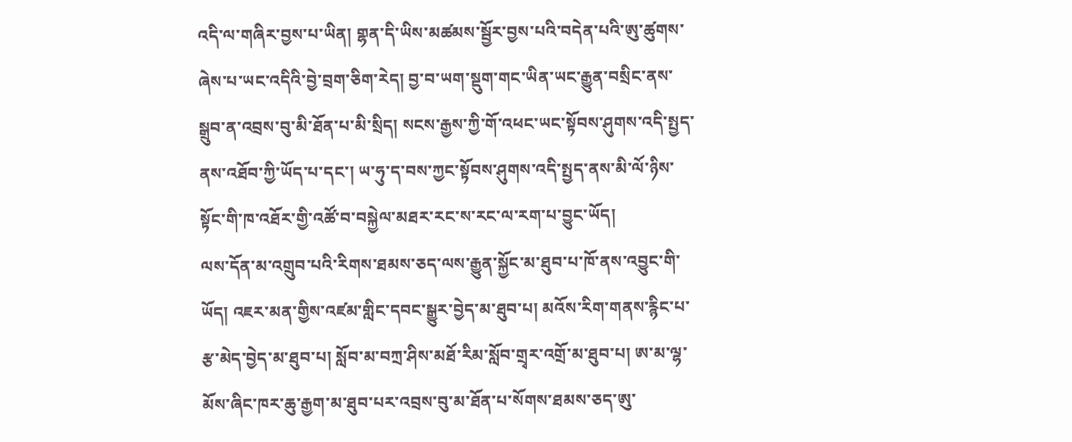འདི་ལ་གཞིར་བྱས་པ་ཡིན། གྷན་དི་ཡིས་མཚམས་སྦྱོར་བྱས་པའི་བདེན་པའི་ཨུ་ཚུགས་ཞེས་པ་ཡང་འདིའི་བྱེ་བྲག་ཅིག་རེད། བྱ་བ་ཡག་སྡུག་གང་ཡིན་ཡང་རྒྱུན་བསྲིང་ནས་སྒྲུབ་ན་འབྲས་བུ་མི་ཐོན་པ་མི་སྲིད། སངས་རྒྱས་ཀྱི་གོ་འཕང་ཡང་སྟོབས་ཤུགས་འདི་སྤྱད་ནས་འཐོབ་ཀྱི་ཡོད་པ་དང་། ཡ་ཧུ་ད་བས་ཀྱང་སྟོབས་ཤུགས་འདི་སྤྱད་ནས་མི་ལོ་ཉིས་སྟོང་གི་ཁ་འཐོར་གྱི་འཚོ་བ་བསྐྱེལ་མཐར་རང་ས་རང་ལ་རག་པ་བྱུང་ཡོད།
ལས་དོན་མ་འགྲུབ་པའི་རིགས་ཐམས་ཅད་ལས་རྒྱུན་སྐྱོང་མ་ཐུབ་པ་ཁོ་ནས་འབྱུང་གི་ཡོད། འཇར་མན་གྱིས་འཛམ་གླིང་དབང་སྒྱུར་བྱེད་མ་ཐུབ་པ། མའོས་རིག་གནས་རྙིང་པ་རྩ་མེད་བྱེད་མ་ཐུབ་པ། སློབ་མ་བཀྲ་ཤིས་མཐོ་རིམ་སློབ་གྲྭར་འགྲོ་མ་ཐུབ་པ། ཨ་མ་ལྷ་མོས་ཞིང་ཁར་ཆུ་རྒྱག་མ་ཐུབ་པར་འབྲས་བུ་མ་ཐོན་པ་སོགས་ཐམས་ཅད་ཨུ་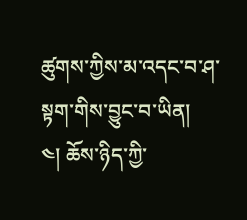ཚུགས་ཀྱིས་མ་འདང་བ་ཤ་སྟག་གིས་བྱུང་བ་ཡིན།
༤། ཆོས་ཉིད་ཀྱི་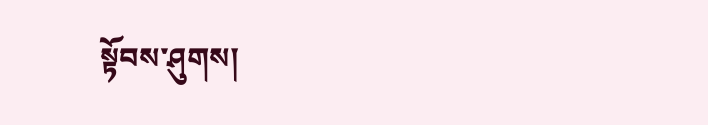སྟོབས་ཤུགས།